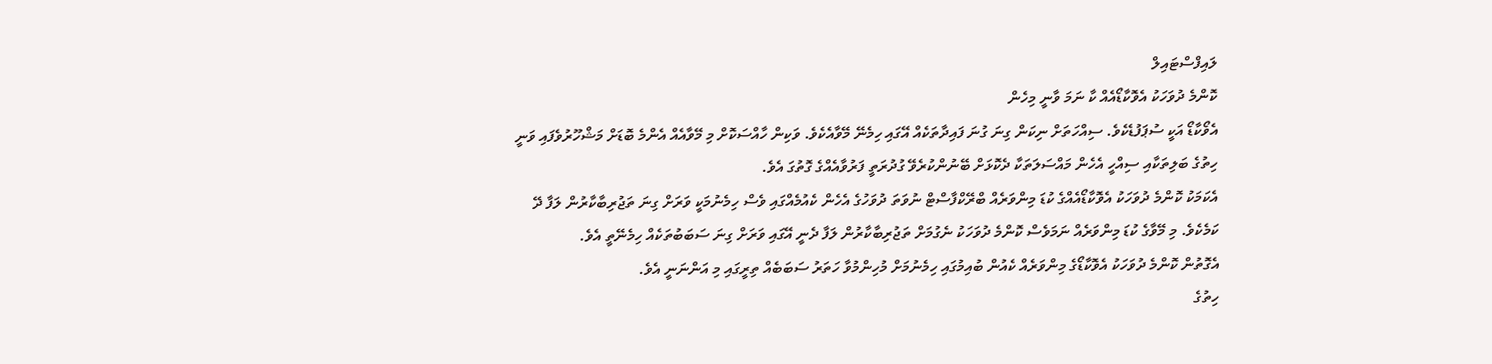ލައިފްސްޓައިލް
ކޮންމެ ދުވަހަކު އެވޮކާޑޯއެއް ކާ ނަމަ ވާނީ މިހެން
އެވޯކާޑޯ އަކީ ސުޕަފުޑެކެވެ. ސިއްހަތަށް ނިކަން ގިނަ ގުނަ ފައިދާތަކެއް އޭގައި ހިމެނޭ މޭވާއެކެވެ. ވަކިން ހާއްސަކޮށް މި މޭވާއެއް އެންމެ ބޮޑަށް މަޝްހޫރުވެފައި ވަނީ ހިތުގެ ބަލިތަކާއި ސިއްހީ އެހެން މައްސަލަތަކާ ދެކޮޅަށް ބޭނުންކުރެވޭ ގުދުރަތީ ފަރުވާއެއްގެ ގޮތުގަ އެވެ.
އެކަމަކު ކޮންމެ ދުވަހަކު އެވޮކާޑޯއެއްގެ ކުޑަ މިންވަރެއް ބްރޭކްފާސްޓް ނުވަތަ ދުވަހުގެ އެހެން ކެއުމެއްގައި ވެސް ހިމެނުމަކީ ވަރަށް ގިނަ ތަޖުރިބާކާރުން ލަފާ ދޭ ކަމެކެވެ. މި މޭވާގެ ކުޑަ މިންވަރެއް ނަމަވެސް ކޮންމެ ދުވަހަކު ނެގުމަށް ތަޖުރިބާކާރުން ލަފާ ދެނީ އޭގައި ވަރަށް ގިނަ ސަބަބުތަކެއް ހިމެނޭތީ އެވެ.
އެގޮތުން ކޮންމެ ދުވަހަކު އެވޮކާޑޯގެ މިންވަރެއް ކެއުން ބުއިމުގައި ހިމެނުމަށް މުހިންމުވާ ހަތަރު ސަބަބެއް ތިރީގައި މި އަންނަނީ އެވެ.
ހިތުގެ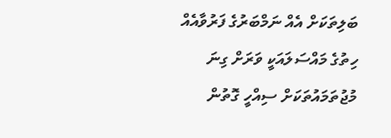ބަލިތަކަށް އެއް ނަމްބަރުގެ ފަރުވާއެއް
ހިތުގެ މައްސަލައަކީ ވަރަށް ގިނަ މުޖުތަމައުތަކަށް ސިއްހީ ގޮތުން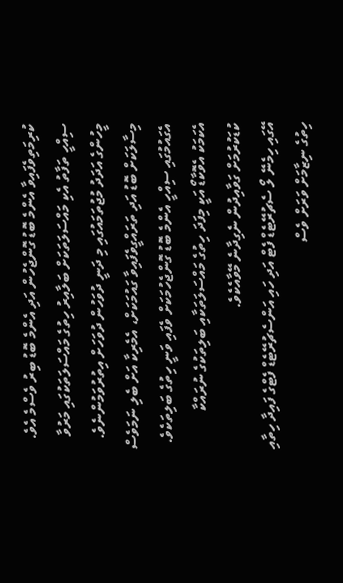ކުރިމަތިވެފައިވާ އެންމެ ބޮޑު ގޮންޖެހުން އަދި އެންމެ ބޮޑު ބިރު ވެސްމެ އެވެ. ސިއްހީ ތަފާތު އެކި މައްސަލަތަކަށް ބަލާއިރު ހިތުގެ މައްސަލަތަކުގައި މަރުވާ މީހުންގެ އަދަދު މުޖުތަމައުގައި މި ދަނީ ދުވަހުން ދުވަހަށް އިތުރުވަމުންނެވެ. މިސާލަކަށް ބޮޑު އަދި ތަރައްގީވެފައިވާ ގައުމަކަށް، އެމެރިކާ އަށް ބެލި ނަމަވެސް އެގައުމުގައި ސިއްހީ އެންމެ ބޮޑު ގޮންޖެހުމަކަށް ވެފައި ވަނީ ހިތުގެ ބަލިތަކެވެ.
އެކަމަކު އެވޮކާޑޯ އަކީ މިފަދަ ހިތުގެ މައްސަލަތަކާއި ބަލިތަކުގެ ނުރައްކާ ކުޑަކުރުމަށް ގަވާއިދުން ނެގިދާނެ މޭވާއެކެވެ.
އޭގައި ހިމެނޭ ލޯ ސެޗުރޭޓެޑް ފެޓް އަދި ހައި އަންސެޗުރޭޓެޑް ފެޓްގެ ފައިދާ ހިތާއި ހިތުގެ ނިޒާމަށް ވަރަށް ވެސް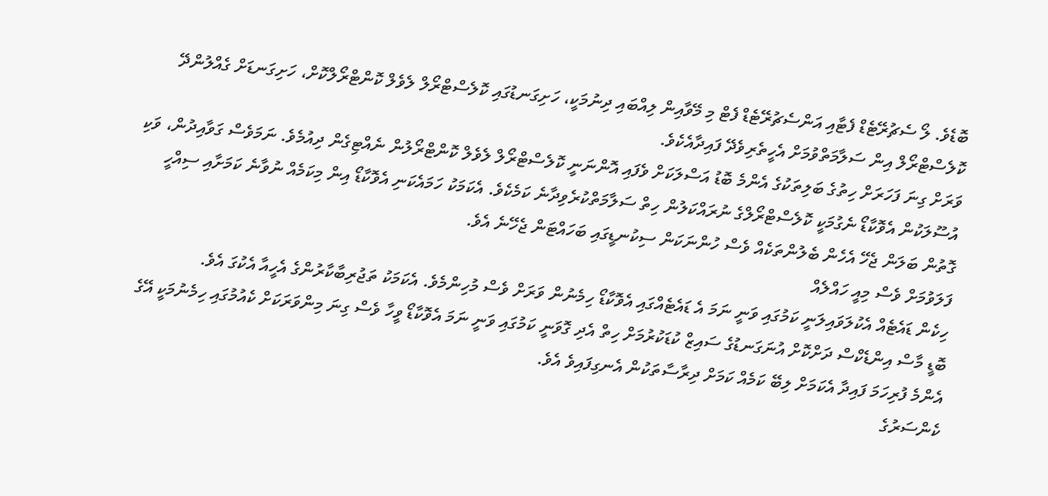ބޮޑެވެ. ލޯ ސެޗުރޭޓެޑް ފެޓާއި އަންސެޗުރޭޓެޑް ފެޓް މި މޭވާއިން ލިއްބައި ދިނުމަކީ، ހަށިގަނޑުގައި ކޮލެސްޓްރޯލް ލެވެލް ކޮންޓްރޯލްކޮށް، ހަށިގަނޑަށް ގެއްލުންދޭ ކޮލެސްޓްރޯލް އިން ސަލާމަތްވުމަށް އެހީތެރިވެދޭ ފައިދާއެކެވެ.
ވަރަށް ގިނަ ފަހަރަށް ހިތުގެ ބަލިތަކުގެ އެންމެ ބޮޑު އަސްލަކަށް ވެފައި އޮންނަނީ ކޮލެސްޓްރޯލް ލެވެލް ކޮންޓްރޯލުން ނެއްޓިގެން ދިއުމެވެ. ނަމަވެސް ގަވާއިދުން، ވަކި އުސޫލަކުން އެވޮކާޑޯ ނެގުމަކީ ކޮލެސްޓްރޯލްގެ ނުރައްކަލުން ހިތް ސަލާމަތްކުރެވިދާނެ ކަމެކެވެ. އެކަމަކު ހަމައެކަނި އެވޮކާޑޯ އިން މިކަމެއް ނުވާނެ ކަމަށާއި ސިއްހީ ގޮތުން ބަލަން ޖެހޭ އެހެން ބެލުންތަކެއް ވެސް ހުންނަކަން ސިކުނޑީގައި ބަހައްޓަން ޖެހޭނެ އެވެ.
ފަލަވުމަށް ވެސް މިއީ ހައްލެއް
ހިކެން ޑައެޓެއް އެކުލަވައިލަނީ ކަމުގައި ވަނީ ނަމަ އެ ޑައެޓެއްގައި އެވޮކާޑޯ ހިމެނުން ވަރަށް ވެސް މުހިންމެވެ. އެކަމަކު ތަޖުރިބާކާރުންގެ އެހީއާ އެކުގަ އެވެ.
ބޮޑީ މާސް އިންޑެކްސް ދަށްކޮށް އުނަގަނޑުގެ ސައިޒް ކުޑަކުރުމަށް ހިތް އެދި ގޮވަނީ ކަމުގައި ވަނީ ނަމަ އެވޮކާޑޯ ވީހާ ވެސް ގިނަ މިންވަރަކަށް ކެއުމުގައި ހިމެނުމަކީ އޭގެ އެންމެ ފުރިހަމަ ފައިދާ އެކަމަށް ލިބޭ ކަމެއް ކަމަށް ދިރާސާތަކުން އެނގިފައިވެ އެވެ.
ކެންސަރުގެ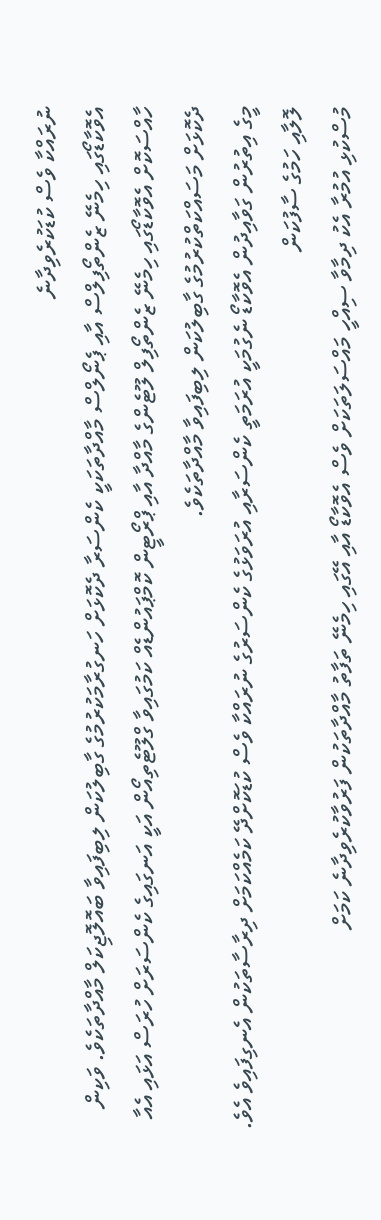ނުރައްކާ ވެސް ކުޑަކުރެވިދާނެ
އެވޮކާޑޯގައި ހިމެނޭ ޒެންތޯފިލްސް އާއި ޕެނޯލްސް މާއްދާތަކަކީ ކެންސަރާ ދެކޮޅަށް ހަނގުރާމަކުރުމުގެ ގާބިލުކަން ލިބިފައިވާ ބައޮލޮޖިކަލް މާއްދާތަކެވެ. ވަކިން ހާއްސަކޮށް އެވޮކާޑޯގައި ހިމެނޭ ޒެންތޯފިލް ލޫޓެންގެ މާއްދާ އާއި ޕްރޯޓީން ކޮމްޕައުންޑެއް ކަމުގައިވާ ގްލޫޓެތިއޯން އަކީ އަނގައިގެ ކެންސަރަށް ހުރަސް އަޅައި އެއާ ދެކޮޅަށް މަސައްކަތްކުރުމުގެ ގާބިލުކަން ލިބިފައިވާ މާއްދާތަކެވެ.
މީގެ އިތުރުން ގަވާއިދުން އެވޮކާޑޯ ނެގުމަކީ އުރަމަތީ ކެންސަރާއި އުރަވަޅުގެ ކެންސަރުގެ ނުރައްކާ ވެސް ކުޑަކޮށްދޭ ކަމެއްކަމަށް ދިރާސާތަކުން އެނގިފައިވެ އެވެ.
ލޮލާއި ހަމުގެ ސާފުކަން
މުސްކުޅި އުމުރާ އެކު ދިމާވާ ސިއްހީ މައްސަލަތަކަށް ވެސް އެވޮކާޑޯ އާއި އޭގައި ހިމެނޭ ތަފާތު މާއްދާތަކުން ފަރުވާކުރެވިދާނެ ކަމަށް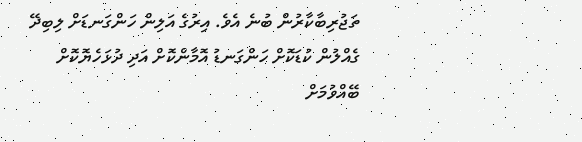ތަޖުރިބާކާރުން ބުނެ އެވެ. އިރުގެ އަލިން ހަންގަނޑަށް ލިބިދޭ ގެއްލުން ކުޑަކޮށް ހަންގަނޑު އޮމާންކޮށް އަދި ދުޅަހެޔޮކޮށް ބޭއްވުމަށް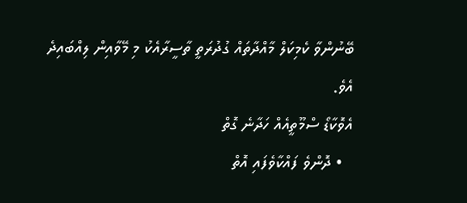ބޭނުންވާ ކެމިކަލް މާއްދާތައް ގުދުރަތީ ތާސީރާއެކު މި މޭވާއިން ލިއްބައިދެ އެވެ.
އެވޮކާޑޯ ސްމޫތީއެއް ހަދާނެ ގޮތް
  • ދޮންވެ ފައްކާވެފައި އޮތް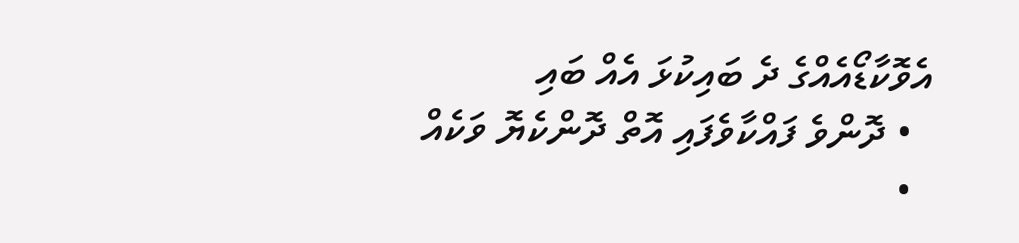އެވޮކާޑޯއެއްގެ ދެ ބައިކުޅަ އެއް ބައި
  • ދޮންވެ ފައްކާވެފައި އޮތް ދޮންކެޔޮ ވަކެއް
  •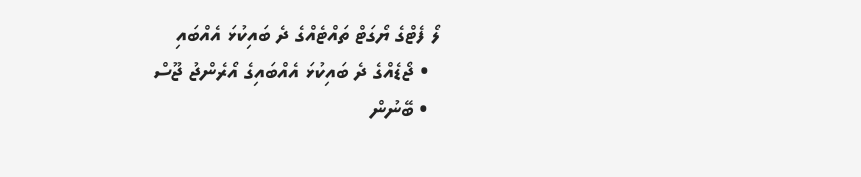ލޯ ފެޓްގެ ޔޯގަޓް ތައްޓެއްގެ ދެ ބައިކުޅަ އެއްބައި
  • ޖޯޑެއްގެ ދެ ބައިކުޅަ އެއްބައިގެ އޯރެންޖު ޖޫސް
  • ބޭނުން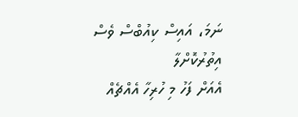ނަމަ، އައިސް ކިއުބްސް ވެސް އިތުރުކޮށްލާ
އެއަށް ފަހު މި ހުރިހާ އެއްޗެއް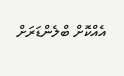އެއްކޮށް ބްލެންޑަރަށް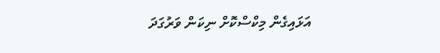އަޅައިގެން މިކްސްކޮށް ނިކަން ވަރުގަދަ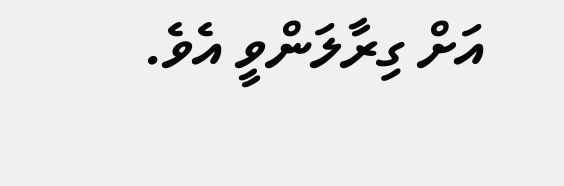އަށް ގިރާލަންވީ އެވެ.